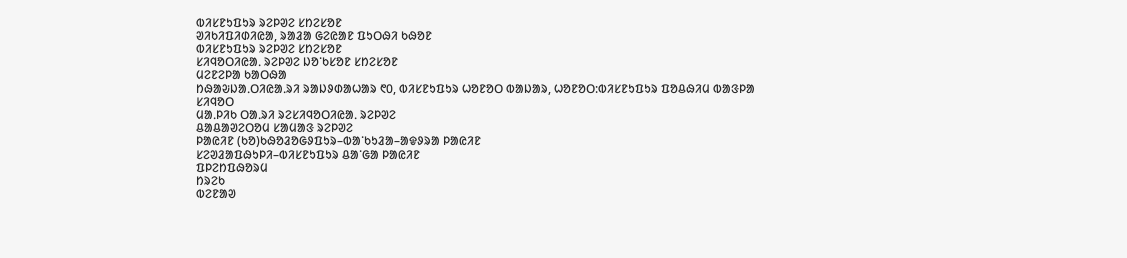ᱵᱤᱥᱱᱩᱯᱩᱨ ᱨᱮᱞᱣᱮ ᱥᱴᱮᱥᱚᱱ
ᱣᱤᱠᱤᱯᱤᱰᱤᱭᱟ, ᱨᱟᱲᱟ ᱜᱮᱭᱟᱱ ᱯᱩᱛᱷᱤ ᱠᱷᱚᱱ
ᱵᱤᱥᱱᱩᱯᱩᱨ ᱨᱮᱞᱣᱮ ᱥᱴᱮᱥᱚᱱ
ᱥᱤᱧᱚᱛᱤᱭᱟᱹ ᱨᱮᱞᱣᱮ ᱡᱚᱸᱠᱥᱚᱱ ᱥᱴᱮᱥᱚᱱ
ᱢᱮᱱᱮᱞᱟ ᱠᱟᱛᱷᱟ
ᱴᱷᱟᱶᱡᱟᱹᱛᱤᱭᱟᱹᱨᱤ ᱨᱟᱡᱽᱰᱟᱦᱟᱨ ᱖᱐, ᱵᱤᱥᱱᱩᱯᱩᱨ ᱦᱚᱱᱚᱛ ᱵᱟᱡᱟᱨ, ᱦᱚᱱᱚᱛ:ᱵᱤᱥᱱᱩᱯᱩᱨ ᱯᱚᱪᱷᱤᱢ ᱵᱟᱝᱞᱟ
ᱥᱤᱧᱚᱛ
ᱢᱟᱹᱞᱤᱠ ᱛᱟᱹᱨᱤ ᱨᱮᱥᱤᱧᱚᱛᱤᱭᱟᱹ ᱨᱮᱞᱣᱮ
ᱪᱟᱪᱟᱣᱮᱛᱚᱢ ᱥᱟᱢᱟᱝ ᱨᱮᱞᱣᱮ
ᱞᱟᱭᱤᱱ (ᱠᱚ)ᱠᱷᱚᱲᱚᱜᱽᱯᱩᱨ–ᱵᱟᱸᱠᱩᱲᱟ–ᱟᱫᱽᱨᱟ ᱞᱟᱭᱤᱱ
ᱥᱮᱣᱲᱟᱯᱷᱩᱞᱤ–ᱵᱤᱥᱱᱩᱯᱩᱨ ᱪᱟᱸᱜᱟ ᱞᱟᱭᱤᱱ
ᱯᱞᱮᱴᱯᱷᱚᱨᱢ
ᱴᱨᱮᱠ
ᱵᱮᱱᱟᱣ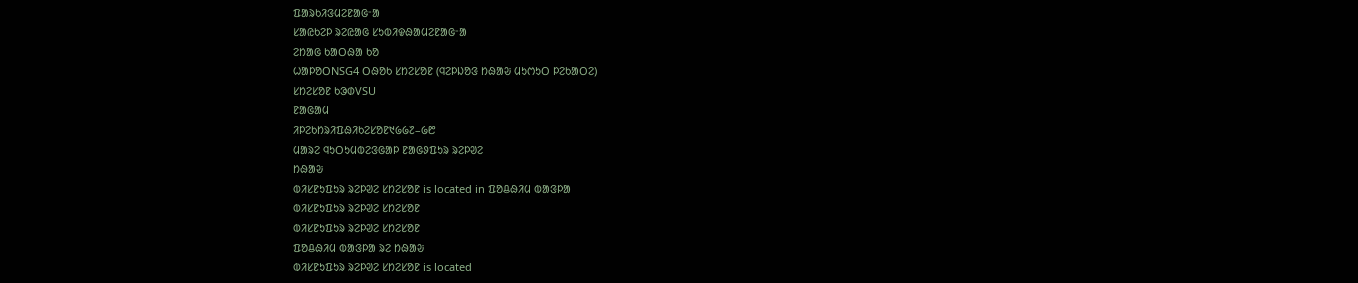ᱯᱟᱨᱠᱤᱝᱢᱮᱱᱟᱜᱼᱟ
ᱥᱟᱭᱠᱮᱞ ᱨᱮᱭᱟᱜ ᱥᱩᱵᱤᱫᱷᱟᱢᱮᱱᱟᱜᱼᱟ
ᱮᱴᱟᱜ ᱠᱟᱛᱷᱟ ᱠᱚ
ᱦᱟᱞᱚᱛNSG4 ᱛᱷᱚᱠ ᱥᱴᱮᱥᱚᱱ (ᱧᱮᱞᱡᱚᱝ ᱴᱷᱟᱶ ᱢᱩᱬᱩᱛ ᱞᱮᱠᱟᱛᱮ)
ᱥᱴᱮᱥᱚᱱ ᱠᱳᱰVSU
ᱱᱟᱜᱟᱢ
ᱤᱞᱮᱠᱴᱨᱤᱯᱷᱤᱠᱮᱥᱚᱱ᱑᱙᱙᱗–᱙᱘
ᱢᱟᱨᱮ ᱧᱩᱛᱩᱢᱵᱮᱝᱜᱟᱞ ᱱᱟᱜᱽᱯᱩᱨ ᱨᱮᱞᱣᱮ
ᱴᱷᱟᱶ
ᱵᱤᱥᱱᱩᱯᱩᱨ ᱨᱮᱞᱣᱮ ᱥᱴᱮᱥᱚᱱ is located in ᱯᱚᱪᱷᱤᱢ ᱵᱟᱝᱞᱟ
ᱵᱤᱥᱱᱩᱯᱩᱨ ᱨᱮᱞᱣᱮ ᱥᱴᱮᱥᱚᱱ
ᱵᱤᱥᱱᱩᱯᱩᱨ ᱨᱮᱞᱣᱮ ᱥᱴᱮᱥᱚᱱ
ᱯᱚᱪᱷᱤᱢ ᱵᱟᱝᱞᱟ ᱨᱮ ᱴᱷᱟᱶ
ᱵᱤᱥᱱᱩᱯᱩᱨ ᱨᱮᱞᱣᱮ ᱥᱴᱮᱥᱚᱱ is located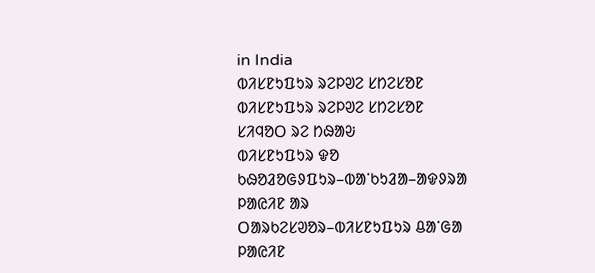in India
ᱵᱤᱥᱱᱩᱯᱩᱨ ᱨᱮᱞᱣᱮ ᱥᱴᱮᱥᱚᱱ
ᱵᱤᱥᱱᱩᱯᱩᱨ ᱨᱮᱞᱣᱮ ᱥᱴᱮᱥᱚᱱ
ᱥᱤᱧᱚᱛ ᱨᱮ ᱴᱷᱟᱶ
ᱵᱤᱥᱱᱩᱯᱩᱨ ᱫᱚ ᱠᱷᱚᱲᱚᱜᱽᱯᱩᱨ–ᱵᱟᱸᱠᱩᱲᱟ–ᱟᱫᱽᱨᱟ ᱞᱟᱭᱤᱱ ᱟᱨ ᱛᱟᱨᱠᱮᱥᱣᱚᱨ–ᱵᱤᱥᱱᱩᱯᱩᱨ ᱪᱟᱸᱜᱟ ᱞᱟᱭᱤᱱ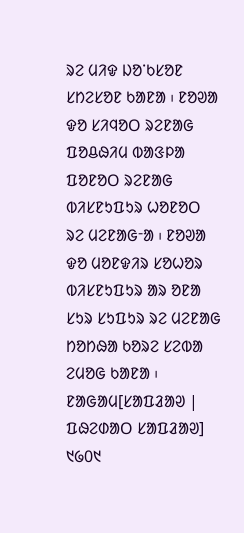ᱨᱮ ᱢᱤᱫ ᱡᱚᱸᱠᱥᱚᱱ ᱥᱴᱮᱥᱚᱱ ᱠᱟᱱᱟ ᱾ ᱱᱚᱣᱟ ᱫᱚ ᱥᱤᱧᱚᱛ ᱨᱮᱱᱟᱜ ᱯᱚᱪᱷᱤᱢ ᱵᱟᱝᱞᱟ ᱯᱚᱱᱚᱛ ᱨᱮᱱᱟᱜ ᱵᱤᱥᱱᱩᱯᱩᱨ ᱦᱚᱱᱚᱛ ᱨᱮ ᱢᱮᱱᱟᱜᱼᱟ ᱾ ᱱᱚᱣᱟ ᱫᱚ ᱢᱚᱱᱫᱤᱨ ᱥᱚᱦᱚᱨ ᱵᱤᱥᱱᱩᱯᱩᱨ ᱟᱨ ᱚᱱᱟ ᱥᱩᱨ ᱥᱩᱯᱩᱨ ᱨᱮ ᱢᱮᱱᱟᱜ ᱴᱚᱴᱷᱟ ᱠᱚᱨᱮ ᱥᱮᱵᱟ ᱮᱢᱚᱜ ᱠᱟᱱᱟ ᱾
ᱱᱟᱜᱟᱢ[ᱥᱟᱯᱲᱟᱣ | ᱯᱷᱮᱰᱟᱛ ᱥᱟᱯᱲᱟᱣ]
᱑᱙᱐᱑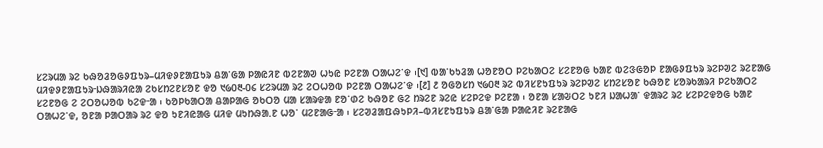ᱥᱮᱨᱢᱟ ᱨᱮ ᱠᱷᱚᱲᱚᱜᱽᱯᱩᱨ–ᱢᱤᱫᱽᱱᱟᱯᱩᱨ ᱪᱟᱸᱜᱟ ᱞᱟᱭᱤᱱ ᱵᱮᱱᱟᱣ ᱦᱩᱭ ᱞᱮᱱᱟ ᱛᱟᱦᱮᱸᱫ ᱾[᱑] ᱵᱟᱸᱠᱩᱲᱟ ᱦᱚᱱᱚᱛ ᱞᱮᱠᱟᱛᱮ ᱥᱮᱱᱚᱜ ᱠᱟᱱ ᱵᱮᱝᱜᱚᱞ ᱱᱟᱜᱽᱯᱩᱨ ᱨᱮᱞᱣᱮ ᱨᱮᱱᱟᱜ ᱢᱤᱫᱽᱱᱟᱯᱩᱨᱼᱡᱷᱟᱨᱤᱭᱟ ᱮᱠᱥᱴᱮᱱᱥᱚᱱ ᱫᱚ ᱑᱙᱐᱓-᱐᱔ ᱥᱮᱨᱢᱟ ᱨᱮ ᱮᱛᱦᱚᱵ ᱞᱮᱱᱟ ᱛᱟᱦᱮᱸᱫ ᱾[᱒] ᱒ ᱚᱜᱚᱥᱴ ᱑᱙᱐᱓ ᱨᱮ ᱵᱤᱥᱱᱩᱯᱩᱨ ᱨᱮᱞᱣᱮ ᱥᱴᱮᱥᱚᱱ ᱠᱷᱚᱱ ᱥᱚᱨᱠᱟᱨᱤ ᱞᱮᱠᱟᱛᱮ ᱥᱮᱱᱚᱜ ᱮ ᱮᱛᱚᱦᱚᱵ ᱠᱮᱫᱼᱟ ᱾ ᱠᱚᱞᱠᱟᱛᱟ ᱪᱟᱞᱟᱜ ᱚᱠᱛᱚ ᱢᱟ ᱥᱟᱨᱫᱟ ᱱᱚᱸᱰᱮ ᱠᱷᱚᱱ ᱜᱮ ᱴᱨᱮᱱ ᱨᱮᱭ ᱥᱮᱞᱮᱫ ᱞᱮᱱᱟ ᱾ ᱚᱱᱟ ᱥᱟᱶᱛᱮ ᱩᱱᱤ ᱡᱟᱦᱟᱸ ᱫᱟᱨᱮ ᱨᱮ ᱥᱮᱞᱮᱫᱚᱜ ᱠᱟᱱ ᱛᱟᱦᱮᱸᱫ, ᱚᱱᱟ ᱞᱟᱛᱟᱨ ᱨᱮ ᱫᱚ ᱩᱱᱤᱭᱟᱜ ᱢᱤᱫ ᱢᱩᱴᱷᱟᱹᱱ ᱦᱚᱸ ᱢᱮᱱᱟᱜᱼᱟ ᱾ ᱥᱮᱣᱲᱟᱯᱷᱩᱞᱤ–ᱵᱤᱥᱱᱩᱯᱩᱨ ᱪᱟᱸᱜᱟ ᱞᱟᱭᱤᱱ ᱨᱮᱱᱟᱜ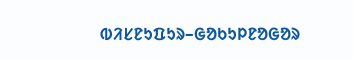ᱵᱤᱥᱱᱩᱯᱩᱨ–ᱜᱚᱠᱩᱞᱱᱚᱜᱚᱨ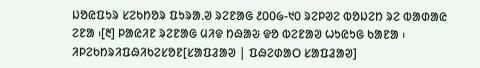ᱡᱚᱭᱯᱩᱨ ᱥᱮᱠᱴᱚᱨ ᱯᱩᱨᱟᱹᱣ ᱨᱮᱱᱟᱜ ᱒᱐᱐᱙-᱑᱐ ᱨᱮᱞᱣᱮ ᱵᱚᱡᱮᱴ ᱨᱮ ᱵᱟᱰᱟᱭ ᱮᱱᱟ ᱾[᱓] ᱞᱟᱭᱤᱱ ᱨᱮᱱᱟᱜ ᱢᱤᱫ ᱴᱷᱟᱶ ᱫᱚ ᱵᱮᱱᱟᱣ ᱦᱩᱭᱩᱜ ᱠᱟᱱᱟ ᱾
ᱤᱞᱮᱠᱴᱨᱤᱯᱷᱤᱠᱮᱥᱚᱱ[ᱥᱟᱯᱲᱟᱣ | ᱯᱷᱮᱰᱟᱛ ᱥᱟᱯᱲᱟᱣ]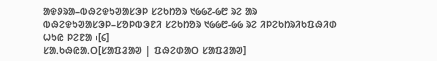ᱟᱫᱽᱨᱟ–ᱵᱷᱮᱫᱩᱣᱟᱥᱳᱞ ᱥᱮᱠᱴᱚᱨ ᱑᱙᱙᱗-᱙᱘ ᱨᱮ ᱟᱨ ᱵᱷᱮᱫᱩᱣᱟᱥᱳᱞ–ᱥᱚᱞᱵᱳᱱᱤ ᱥᱮᱠᱴᱚᱨ ᱑᱙᱙᱘-᱙᱙ ᱨᱮ ᱤᱞᱮᱠᱴᱨᱤᱠᱯᱷᱤᱰ ᱦᱩᱭ ᱞᱮᱱᱟ ᱾[᱔]
ᱥᱟᱹᱠᱷᱭᱟᱹᱛ[ᱥᱟᱯᱲᱟᱣ | ᱯᱷᱮᱰᱟᱛ ᱥᱟᱯᱲᱟᱣ]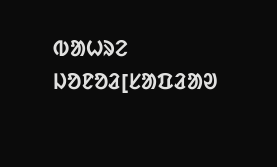ᱵᱟᱦᱨᱮ ᱡᱚᱱᱚᱲ[ᱥᱟᱯᱲᱟᱣ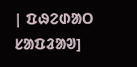| ᱯᱷᱮᱰᱟᱛ ᱥᱟᱯᱲᱟᱣ]